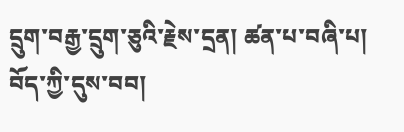དྲུག་བརྒྱ་དྲུག་ཅུའི་རྗེས་དྲན། ཚན་པ་བཞི་པ། བོད་ཀྱི་དུས་བབ།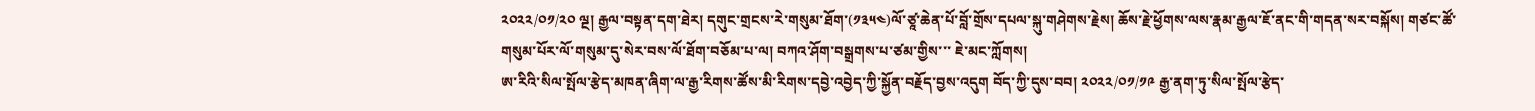༢༠༢༢/༠༡/༢༠ ལྔ། རྒྱལ་བསྟན་དག་ཐེར། དགུང་གྲངས་རེ་གསུམ་ཐོག་(༡༣༥༤)ལོ་ཙཱ་ཆེན་པོ་བློ་གྲོས་དཔལ་སྐུ་གཤེགས་རྗེས། ཆོས་རྗེ་ཕྱོགས་ལས་རྣམ་རྒྱལ་ཇོ་ནང་གི་གདན་སར་བསྐོས། གཙང་ཚོ་གསུམ་པོར་ལོ་གསུམ་དུ་སེར་བས་ལོ་ཐོག་བཅོམ་པ་ལ། བཀའ་ཤོག་བསྒྲགས་པ་ཙམ་གྱིས་་་ ཇེ་མང་ཀློགས།
ཨ་རིའི་སིལ་སྤོལ་རྩེད་མཁན་ཞིག་ལ་རྒྱ་རིགས་ཚོས་མི་རིགས་དབྱེ་འབྱེད་ཀྱི་སྐྱོན་བརྗོད་བྱས་འདུག བོད་ཀྱི་དུས་བབ། ༢༠༢༢/༠༡/༡༩ རྒྱ་ནག་ཏུ་སིལ་སྤོལ་རྩེད་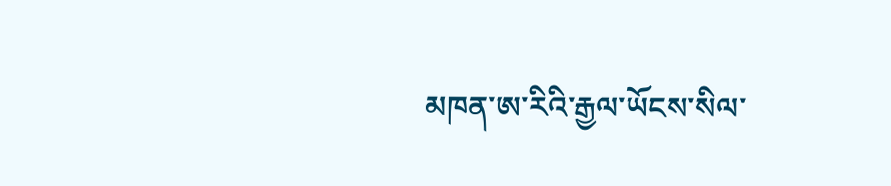མཁན་ཨ་རིའི་རྒྱལ་ཡོངས་སིལ་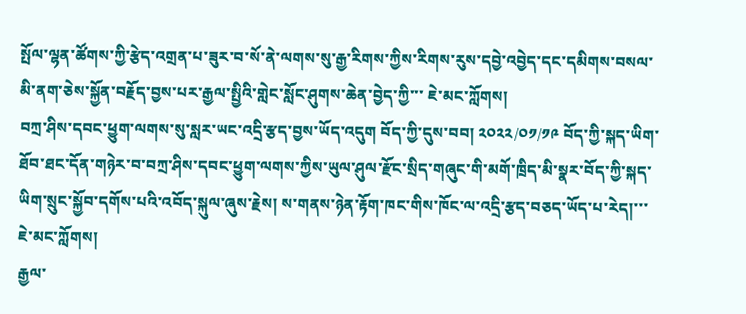སྤོལ་ལྷན་ཚོགས་ཀྱི་རྩེད་འགྲན་པ་ཟུར་བ་སོ་ནེ་ལགས་སུ་རྒྱ་རིགས་ཀྱིས་རིགས་རུས་དབྱེ་འབྱེད་དང་དམིགས་བསལ་མི་ནག་ཅེས་སྐྱོན་བརྗོད་བྱས་པར་རྒྱལ་སྤྱིའི་གླེང་སློང་ཤུགས་ཆེན་བྱེད་ཀྱི་་་ ཇེ་མང་ཀློགས།
བཀྲ་ཤིས་དབང་ཕྱུག་ལགས་སུ་སླར་ཡང་འདྲི་རྩད་བྱས་ཡོད་འདུག བོད་ཀྱི་དུས་བབ། ༢༠༢༢/༠༡/༡༩ བོད་ཀྱི་སྐད་ཡིག་ཐོབ་ཐང་དོན་གཉེར་བ་བཀྲ་ཤིས་དབང་ཕྱུག་ལགས་ཀྱིས་ཡུལ་ཤུལ་རྫོང་སྲིད་གཞུང་གི་མགོ་ཁྲིད་མི་སྣར་བོད་ཀྱི་སྐད་ཡིག་སྲུང་སྐྱོབ་དགོས་པའི་འབོད་སྐུལ་ཞུས་རྗེས། ས་གནས་ཉེན་རྟོག་ཁང་གིས་ཁོང་ལ་འདྲི་རྩད་བཅད་ཡོད་པ་རེད།་་་ ཇེ་མང་ཀློགས།
རྒྱལ་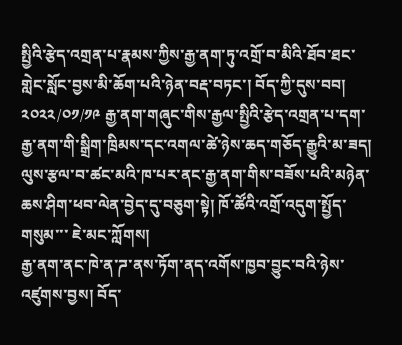སྤྱིའི་རྩེད་འགྲན་པ་རྣམས་ཀྱིས་རྒྱ་ནག་ཏུ་འགྲོ་བ་མིའི་ཐོབ་ཐང་གླེང་སློང་བྱས་མི་ཆོག་པའི་ཉེན་བརྡ་བཏང་། བོད་ཀྱི་དུས་བབ། ༢༠༢༢/༠༡/༡༩ རྒྱ་ནག་གཞུང་གིས་རྒྱལ་སྤྱིའི་རྩེད་འགྲན་པ་དག་རྒྱ་ནག་གི་སྒྲིག་ཁྲིམས་དང་འགལ་ཚེ་ཉེས་ཆད་གཅོད་རྒྱུའི་མ་ཟད། ལུས་རྩལ་བ་ཚང་མའི་ཁ་པར་ནང་རྒྱ་ནག་གིས་བཟོས་པའི་མཉེན་ཆས་ཤིག་ཕབ་ལེན་བྱེད་དུ་བཅུག་སྟེ། ཁོ་ཚོའི་འགྲོ་འདུག་སྤྱོད་གསུམ་་་ ཇེ་མང་ཀློགས།
རྒྱ་ནག་ནང་ཁེ་ན་ཌ་ནས་ཏོག་ནད་འགོས་ཁྱབ་བྱུང་བའི་ཉེས་འཛུགས་བྱས། བོད་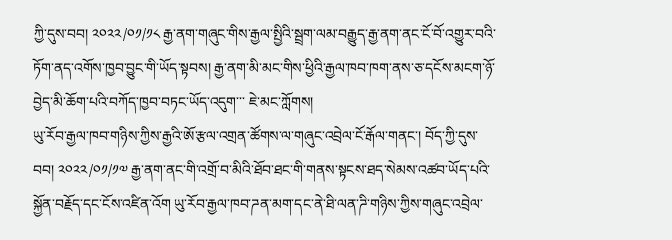ཀྱི་དུས་བབ། ༢༠༢༢/༠༡/༡༨ རྒྱ་ནག་གཞུང་གིས་རྒྱལ་སྤྱིའི་སྦྲག་ལམ་བརྒྱུད་རྒྱ་ནག་ནང་ངོ་བོ་འགྱུར་བའི་ཏོག་ནད་འགོས་ཁྱབ་བྱུང་གི་ཡོད་སྟབས། རྒྱ་ནག་མི་མང་གིས་ཕྱིའི་རྒྱལ་ཁབ་ཁག་ནས་ཅ་དངོས་མངག་ཉོ་བྱེད་མི་ཆོག་པའི་བཀོད་ཁྱབ་བཏང་ཡོད་འདུག་་་ ཇེ་མང་ཀློགས།
ཡུ་རོབ་རྒྱལ་ཁབ་གཉིས་ཀྱིས་རྒྱའི་ཨོ་རྩལ་འགྲན་ཚོགས་ལ་གཞུང་འབྲེལ་ངོ་རྒོལ་གནང་། བོད་ཀྱི་དུས་བབ། ༢༠༢༢/༠༡/༡༧ རྒྱ་ནག་ནང་གི་འགྲོ་བ་མིའི་ཐོབ་ཐང་གི་གནས་སྟངས་ཐད་སེམས་འཚབ་ཡོད་པའི་སྐྱོན་བརྗོད་དང་ངོས་འཛིན་འོག ཡུ་རོབ་རྒྱལ་ཁབ་ཌན་མག་དང་ནེ་ཐི་ལན་ཌི་གཉིས་ཀྱིས་གཞུང་འབྲེལ་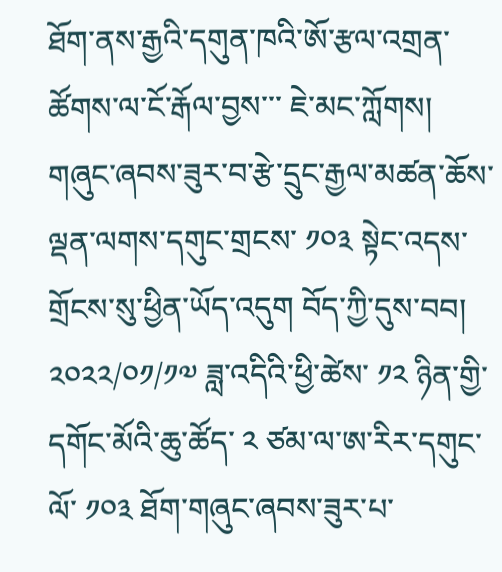ཐོག་ནས་རྒྱའི་དགུན་ཁའི་ཨོ་རྩལ་འགྲན་ཚོགས་ལ་ངོ་རྒོལ་བྱས་་་ ཇེ་མང་ཀློགས།
གཞུང་ཞབས་ཟུར་བ་རྩེ་དྲུང་རྒྱལ་མཚན་ཆོས་ལྡན་ལགས་དགུང་གྲངས་ ༡༠༣ སྟེང་འདས་གྲོངས་སུ་ཕྱིན་ཡོད་འདུག བོད་ཀྱི་དུས་བབ། ༢༠༢༢/༠༡/༡༧ ཟླ་འདིའི་ཕྱི་ཚེས་ ༡༢ ཉིན་གྱི་དགོང་མོའི་ཆུ་ཚོད་ ༢ ཙམ་ལ་ཨ་རིར་དགུང་ལོ་ ༡༠༣ ཐོག་གཞུང་ཞབས་ཟུར་པ་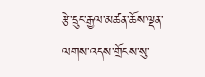རྩེ་དྲུང་རྒྱལ་མཚན་ཆོས་ལྡན་ལགས་འདས་གྲོངས་སུ་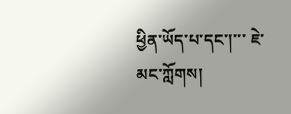ཕྱིན་ཡོད་པ་དང་།་་་ ཇེ་མང་ཀློགས།